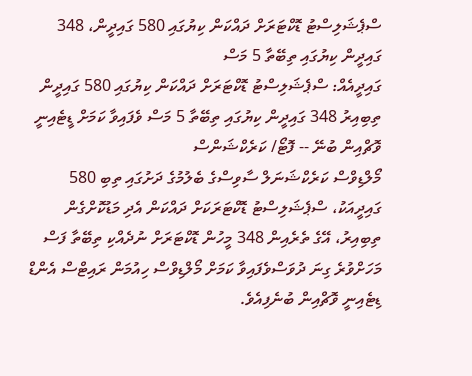ސްޕެޝަލިސްޓު ޑޮކްޓަރަށް ދައްކަން ކިޔުގައި 580 ގައިދީން، 348 ގައިދީން ކިޔުގައި ތިބޭތާ 5 މަސް
ގައިދީއެއް: ސްޕެޝަލިސްޓު ޑޮކްޓަރަށް ދައްކަން ކިޔުގައި 580 ގައިދީން ތިބިއިރު 348 ގައިދީން ކިޔުގައި ތިބޭތާ 5 މަސް ވެފައިވާ ކަމަށް ޑީޓެއިނީ ވޮޗްއިން ބުނޭ -- ފޮޓޯ/ ކަރެކްޝަންސް
މޯލްޑިވްސް ކަރެކްޝަނަލް ސާވިސްގެ ބެލުމުގެ ދަށުގައި ތިބި 580 ގައިދީއަކު، ސްޕެޝަލިސްޓު ޑޮކްޓަރަކަށް ދައްކަން އެދި މަޑުކޮށްގެން ތިބިއިރު، އޭގެ ތެރެއިން 348 މީހުން ޑޮކްޓަރަށް ނުދެއްކި ތިބޭތާ ފަސް މަހަށްވުރެ ގިނަ ދުވަސްވެފައިވާ ކަމަށް މޯލްޑިވްސް ހިއުމަން ރައިޓްސް އެންޑް ޑިޓެއިނީ ވޮޗްއިން ބުނެފިއެވެ.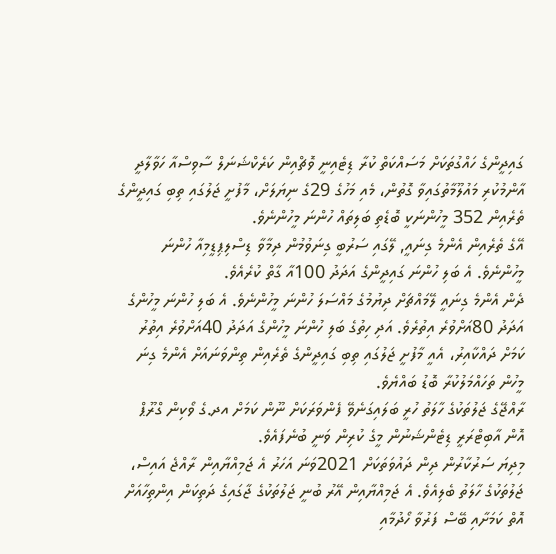ގައިދީންގެ ހައްގުތަކަށް މަސައްކަތް ކުރާ ޑިޓެއިނީ ވޮޗްއިން ކަރެކްޝަނަލް ސާވިސްއާ ހަވާލާދީ އާންމުކުރި މައުލޫމާތުގައިވާ ގޮތުން، މެއި މަހުގެ 29ގެ ނިޔަލަށް، މާފުށީ ޖަލުގައި ތިބި ގައިދީންގެ ތެރެއިން 352 މީހުންނަކީ ބޮޑެތި ބަލިތައް ހުންނަ މީހުންނެވެ.
އޭގެ ތެރެއިން އެންމެ ގިނައީ, ލޭގައި ސަރުބީ ގިނަވުމުން ދިމާވާ ޑިސްލިޕިޑީމިއާ ހުންނަ މީހުންނެވެ. އެ ބަލި ހުންނަ ގައިދީންގެ އަދަދު 100އާ ގާތް ކުރެއެވެ.
ދެން އެންމެ ގިނައީ ލޭމައްޗަށް ދިޔުމުގެ މައްސަލަ ހުންނަ މީހުންނެވެ. އެ ބަލި ހުންނަ މީހުންގެ އަދަދު 80އަށްވުރެ އިތުރެވެ. އަދި ހިތުގެ ބަލި ހުންނަ މީހުންގެ އަދަދު 40އަށްވުރެ އިތުރު ކަމަށް ދައްކާއިރު، އެއީ މާފުށީ ޖަލުގައި ތިބި ގައިދީންގެ ތެރެއިން ތިންވަނައަށް އެންމެ ގިނަ މީހުން ތަހައްމަލުކުރާ ބޮޑު ބައްޔެވެ.
ރާއްޖޭގެ ޖަލުތަކުގެ ހާލަތު ހުރީ ބަލައިގަނެވޭ ފެންވަރަކަށް ނޫން ކަމަށް އދ.ގެ ވޯކިން ގްރޫޕް އޮން އާބިޓްރަރީ ޑިޓެންޝަނުން މީގެ ކުރިން ވަނީ ބުނެފައެވެ.
މިދިޔަ ސަރުކާރުން ދިން ދައުވަތަކަށް 2021ވަނަ އަހަރު އެ ޖަމިއްޔާއިން ރާއްޖެ އައިސް، ޖަލުތަކުގެ ހާލަތު ބެލިއެވެ. އެ ޖަމިއްޔާއިން އޭރު ބުނީ ޖަލުތަކުގެ ޖާގައިގެ ދަތިކަން އިންތިހާއަށް އޮތް ކަމަށާއި ބޭސް ފަރުވާ ހޯދުމާއި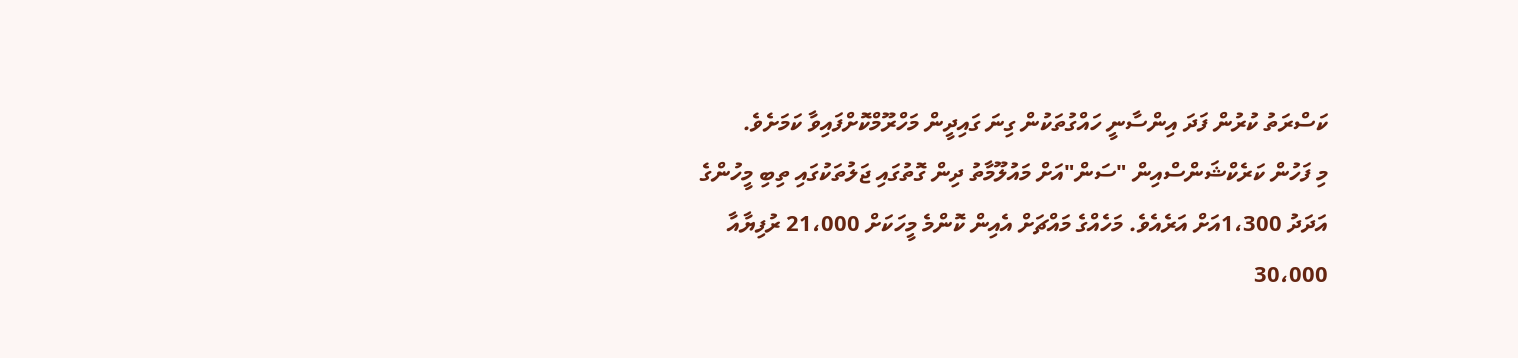ކަސްރަތު ކުރުން ފަދަ އިންސާނީ ހައްގުތަކުން ގިނަ ގައިދީން މަހްރޫމްކޮށްފައިވާ ކަމަށެވެ.
މި ފަހުން ކަރެކްޝަންސްއިން "ސަން"އަށް މައުލޫމާތު ދިން ގޮތުގައި ޖަލުތަކުގައި ތިބި މީހުންގެ އަދަދު 1،300އަށް އަރެއެވެ. މަހެއްގެ މައްޗަށް އެއިން ކޮންމެ މީހަކަށް 21،000 ރުފިޔާއާ 30،000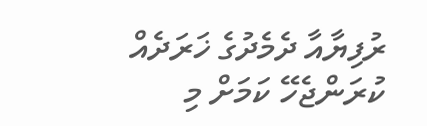ރުފިޔާއާ ދެމެދުގެ ޚަރަދެއް ކުރަންޖެހޭ ކަމަށް މި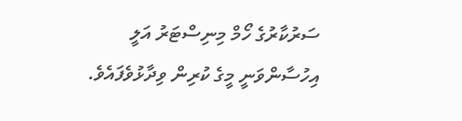ސަރުކާރުގެ ހޯމް މިނިސްޓަރު އަލީ އިހުސާންވަނީ މީގެ ކުރިން ވިދާޅުވެފައެވެ.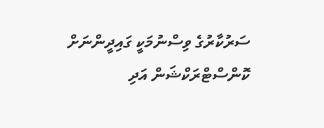ސަރުކާރުގެ ވިސްނުމަކީ ގައިދީންނަށް ކޮންސްޓްރަކްޝަން އަދި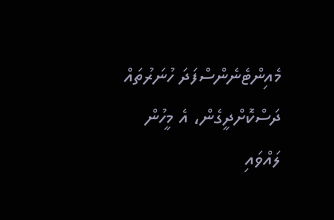މެއިންޓެނެންސްފަދަ ހުނަރުތައް ދަސްކޮށްދީގެން، އެ މީހުން ލައްވައި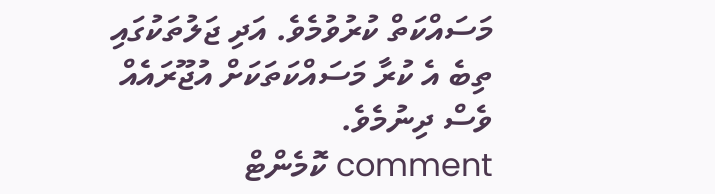މަސައްކަތް ކުރުވުމެވެ. އަދި ޖަލުތަކުގައި ތިބެ އެ ކުރާ މަސައްކަތަކަށް އުޖޫރައެއް ވެސް ދިނުމެވެ.
comment ކޮމެންޓް